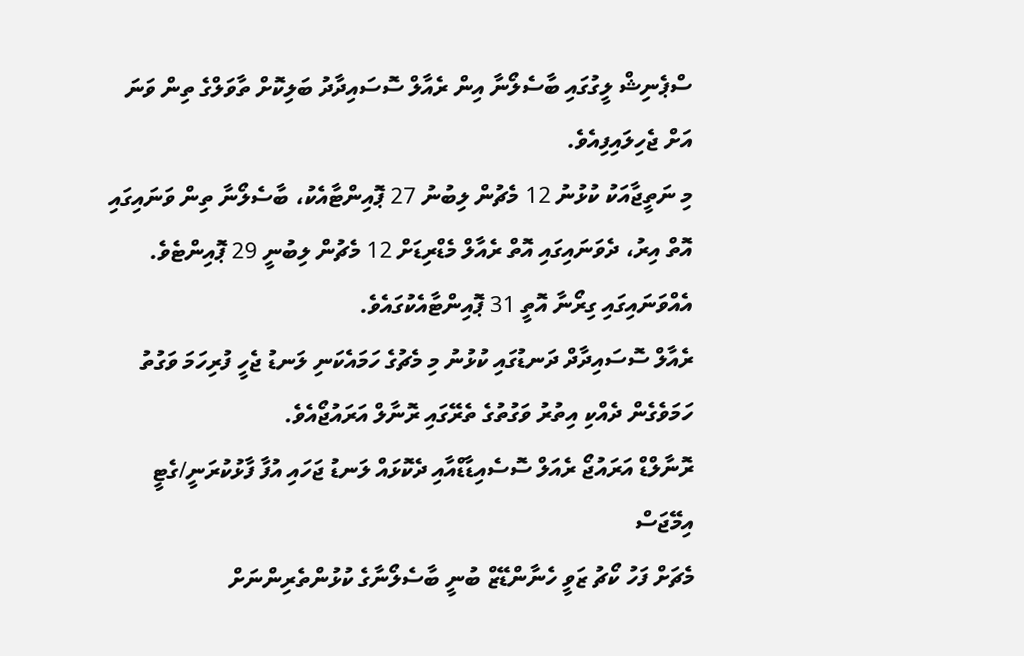ސްޕެނިޝް ލީގުގައި ބާސެލޯނާ އިން ރެއާލް ސޮސައިދާދު ބަލިކޮށް ތާވަލްގެ ތިން ވަނަ އަށް ޖެހިލައިފިއެވެ.
މި ނަތީޖާއަކު ކުޅުނު 12 މެޗުން ލިބުނު 27 ޕޮއިންޓާއެކު، ބާސެލޯނާ ތިން ވަނައިގައި އޮތް އިރު، ދެވަނައިގައި އޮތް ރެއާލް މެޑްރިޑަށް 12 މެޗުން ލިބުނީ 29 ޕޮއިންޓެވެ. އެއްވަނައިގައި ގިރޯނާ އޮތީ 31 ޕޮއިންޓާއެކުގައެވެ.
ރެއާލް ސޮސައިދާދް ދަނޑުގައި ކުޅުނު މި މެޗުގެ ހަމައެކަނި ލަނޑު ޖެހީ ފުރިހަމަ ވަގުތު ހަމަވެގެން ދެއްކި އިތުރު ވަގުތުގެ ތެރޭގައި ރޮނާލް އަރައުޖޯއެވެ.
ރޮނާލްޑް އަރައުޖޯ ރެއަލް ސޮސެއިޑާޑްއާއި ދެކޮޅައް ލަނޑު ޖަހައި އުފާ ފާޅުކުރަނީ/ގެޓީ އިމޭޖަސް
މެޗަށް ފަހު ކޯޗު ޒަވީ ހެނާންޑޭޒް ބުނީ ބާސެލޯނާގެ ކުޅުންތެރިންނަށް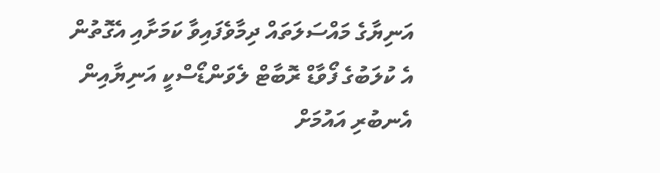އަނިޔާގެ މައްސަލަތައް ދިމާވެފައިވާ ކަމަށާއި އެގޮތުން އެ ކުލަބުގެ ފޯވާޑް ރޮބާޓް ލެވަންޑޯސްކީ އަނިޔާއިން އެނބުރި އައުމަށް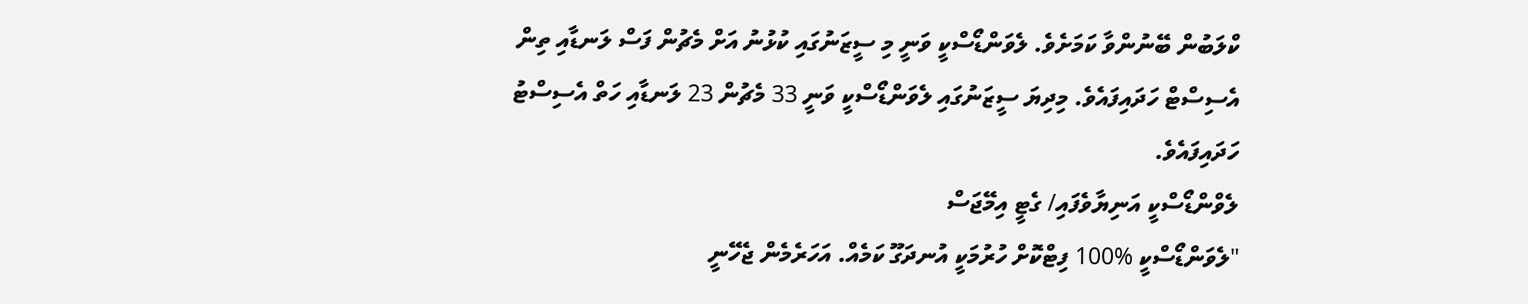ކްލަބުން ބޭނުންވާ ކަމަށެވެ. ލެވަންޑޯސްކީ ވަނީ މި ސީޒަނުގައި ކުޅުނު އަށް މެޗުން ފަސް ލަނޑާއި ތިން އެސިސްޓް ހަދައިފައެވެ. މިދިޔަ ސީޒަނުގައި ލެވަންޑޯސްކީ ވަނީ 33 މެޗުން 23 ލަނޑާއި ހަތް އެސިސްޓު ހަދައިފައެވެ.
ލެވްންޑޯސްކީ އަނިޔާވެފައި/ ގެޓީ އިމޭޖަސް
"ލެވަންޑޯސްކީ %100 ފިޓްކޮށް ހުރުމަކީ އުނދަގޫ ކަމެއް. އަހަރެމެން ޖެހޭނީ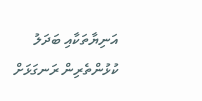އަނިޔާތަކާއި ބަދަލު ކުޅުންތެރިން ރަނގަޅަށް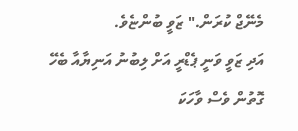މެނޭޖް ކުރަން." ޒަވީ ބުންޏެވެ.
އަދި ޒަވީ ވަނީ ޕެޑްރީ އަށް ލިބުނު އަނިޔާއާ ބެހޭ ގޮތުން ވެސް ވާހަކަ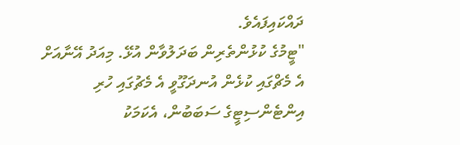ދައްކައިފައެވެ.
"ޓީމުގެ ކުޅުންތެރިން ބަދަލުވާން އުޅޭ. މިއަދު އޭނާއަށް އެ މެޗްގައި ކުޅެން އުނދަގޫވީ އެ މެޗުގައި ހުރި އިންޓެންސިޓީގެ ސަބަބުން، އެކަމަކު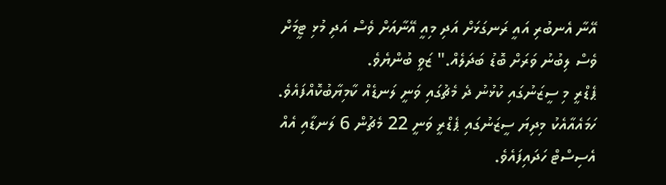އޭނާ އެނބުރި އައީ ރަނގަޅަށް އަދި މިއީ އޭނާއަށް ވެސް އަދި މުޅި ޓީމަށް ވެސް ލިބުނު ވަރަށް ބޮޑު ބަދަލެއް." ޒަވީ ބުންޔެވެ.
ޕެޑްރީ މި ސީޒަނުގައި ކުޅުނު ދެ މެޗުގައި ވަނީ ލަނޑެއް ކާމިޔާބުކޮއްފައެވެ. ހަމައެއާއެކު މިދިޔަ ސީޒަނުގައި ޕެޑްރީ ވަނީ 22 މެޗުން 6 ލަނޑާއި އެއް އެސިސްޓް ހަދައިފައެވެ.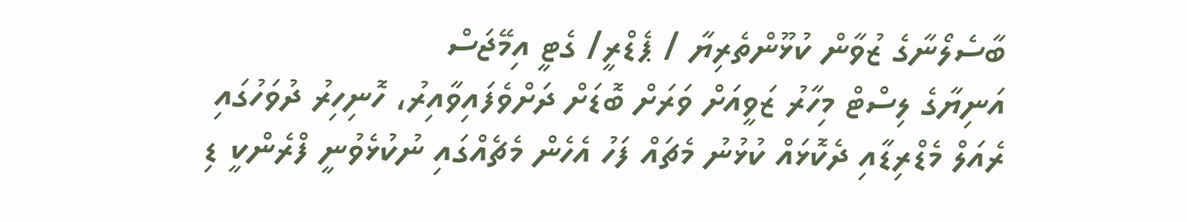ބާސެލޯނާގެ ޒުވާން ކުޅޫންތެރިޔާ / ޕެޑްރީ/ ގެޓީ އިމޭޖަސް
އަނިޔާގެ ލިސްޓް މިހާރު ޒަވީއަށް ވަރަށް ބޮޑަށް ދަށްވެފައިވާއިރު، ހޮނިހިރު ދުވަހުގައި ރެއަލް މެޑްރިޑާއި ދެކޮޅައް ކުޅުނު މެޗައް ފަހު އެހެން މެޗެއްގައި ނުކުޅެވުނީ ފްރެންކީ ޑި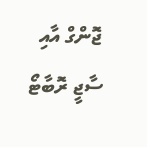ޖޮންގް އާއި ސާޖީ ރޮބާޓޯ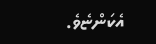އެކަންޏެވެ.